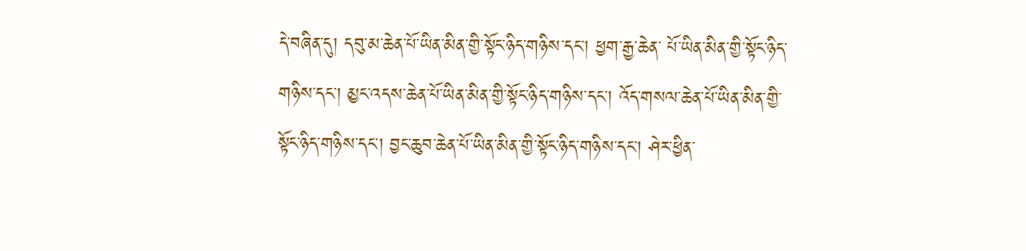དེ་བཞིན་དུ། དབུ་མ་ཆེན་པོ་ཡིན་མིན་གྱི་སྟོང་ཉིད་གཉིས་དང་། ཕྱག་རྒྱ་ཆེན་ པོ་ཡིན་མིན་གྱི་སྟོང་ཉིད་གཉིས་དང་། མྱང་འདས་ཆེན་པོ་ཡིན་མིན་གྱི་སྟོང་ཉིད་གཉིས་དང་། འོད་གསལ་ཆེན་པོ་ཡིན་མིན་གྱི་སྟོང་ཉིད་གཉིས་དང་། བྱང་ཆུབ་ཆེན་པོ་ཡིན་མིན་གྱི་སྟོང་ཉིད་གཉིས་དང་། ཤེར་ཕྱིན་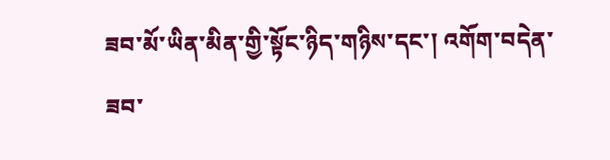ཟབ་མོ་ཡིན་མིན་གྱི་སྟོང་ཉིད་གཉིས་དང་། འགོག་བདེན་ཟབ་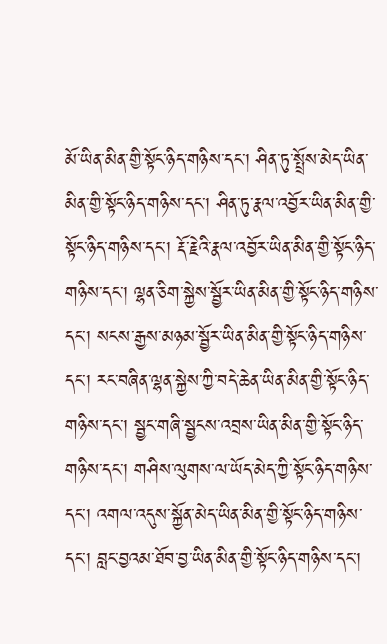མོ་ཡིན་མིན་གྱི་སྟོང་ཉིད་གཉིས་དང་། ཤིན་ཏུ་སྤྲོས་མེད་ཡིན་མིན་གྱི་སྟོང་ཉིད་གཉིས་དང་། ཤིན་ཏུ་རྣལ་འབྱོར་ཡིན་མིན་གྱི་སྟོང་ཉིད་གཉིས་དང་། རྡོ་རྗེའི་རྣལ་འབྱོར་ཡིན་མིན་གྱི་སྟོང་ཉིད་གཉིས་དང་། ལྷན་ཅིག་སྐྱེས་སྦྱོར་ཡིན་མིན་གྱི་སྟོང་ཉིད་གཉིས་དང་། སངས་རྒྱས་མཉམ་སྦྱོར་ཡིན་མིན་གྱི་སྟོང་ཉིད་གཉིས་དང་། རང་བཞིན་ལྷན་སྐྱེས་ཀྱི་བདེ་ཆེན་ཡིན་མིན་གྱི་སྟོང་ཉིད་གཉིས་དང་། སྦྱང་གཞི་སྦྱངས་འབྲས་ཡིན་མིན་གྱི་སྟོང་ཉིད་གཉིས་དང་། གཤིས་ལུགས་ལ་ཡོད་མེད་ཀྱི་སྟོང་ཉིད་གཉིས་དང་། འགལ་འདུས་སྐྱོན་མེད་ཡིན་མིན་གྱི་སྟོང་ཉིད་གཉིས་དང་། བླང་བྱའམ་ཐོབ་བྱ་ཡིན་མིན་གྱི་སྟོང་ཉིད་གཉིས་དང་།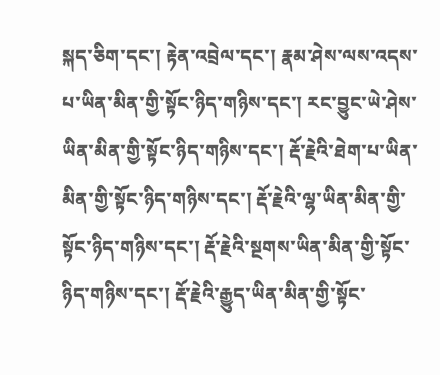སྐད་ཅིག་དང་། རྟེན་འབྲེལ་དང་། རྣམ་ཤེས་ལས་འདས་པ་ཡིན་མིན་གྱི་སྟོང་ཉིད་གཉིས་དང་། རང་བྱུང་ཡེ་ཤེས་ཡིན་མིན་གྱི་སྟོང་ཉིད་གཉིས་དང་། རྡོ་རྗེའི་ཐེག་པ་ཡིན་མིན་གྱི་སྟོང་ཉིད་གཉིས་དང་། རྡོ་རྗེའི་ལྷ་ཡིན་མིན་གྱི་སྟོང་ཉིད་གཉིས་དང་། རྡོ་རྗེའི་སྔགས་ཡིན་མིན་གྱི་སྟོང་ཉིད་གཉིས་དང་། རྡོ་རྗེའི་རྒྱུད་ཡིན་མིན་གྱི་སྟོང་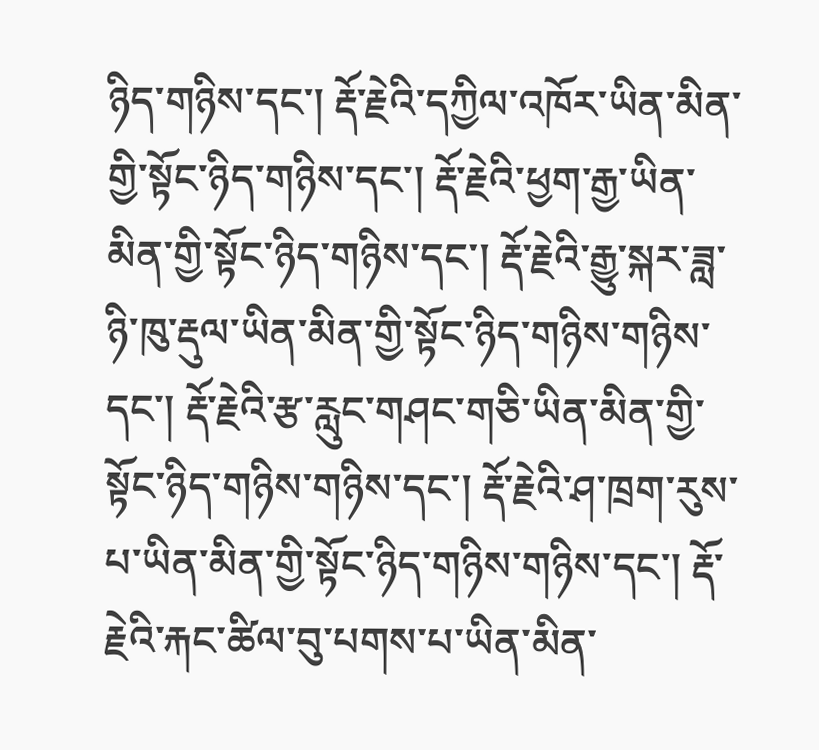ཉིད་གཉིས་དང་། རྡོ་རྗེའི་དཀྱིལ་འཁོར་ཡིན་མིན་གྱི་སྟོང་ཉིད་གཉིས་དང་། རྡོ་རྗེའི་ཕྱག་རྒྱ་ཡིན་མིན་གྱི་སྟོང་ཉིད་གཉིས་དང་། རྡོ་རྗེའི་རྒྱུ་སྐར་ཟླ་ཉི་ཁུ་རྡུལ་ཡིན་མིན་གྱི་སྟོང་ཉིད་གཉིས་གཉིས་དང་། རྡོ་རྗེའི་རྩ་རླུང་གཤང་གཅི་ཡིན་མིན་གྱི་སྟོང་ཉིད་གཉིས་གཉིས་དང་། རྡོ་རྗེའི་ཤ་ཁྲག་རུས་པ་ཡིན་མིན་གྱི་སྟོང་ཉིད་གཉིས་གཉིས་དང་། རྡོ་རྗེའི་རྐང་ཚིལ་བུ་པགས་པ་ཡིན་མིན་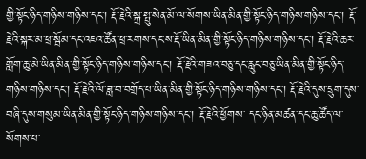གྱི་སྟོང་ཉིད་གཉིས་གཉིས་དང་། རྡོ་རྗེའི་སྐྲ་སྤུ་སེན་མོ་ལ་སོགས་ཡིན་མིན་གྱི་སྟོང་ཉིད་གཉིས་གཉིས་དང་། རྡོ་རྗེའི་སྐར་མ་ཕྲ་སྦོམ་དང་འཇའ་ཚོན་ཕྲ་རགས་དང་ས་རྡོ་ཡིན་མིན་གྱི་སྟོང་ཉིད་གཉིས་གཉིས་དང་། རྡོ་རྗེའི་ཆར་གློག་ཆུ་མེ་ཡིན་མིན་གྱི་སྟོང་ཉིད་གཉིས་གཉིས་དང་། རྡོ་རྗེའི་གཟའ་བཅུ་དང་རླུང་བཅུ་ཡིན་མིན་གྱི་སྟོང་ཉིད་གཉིས་གཉིས་དང་། རྡོ་རྗེའི་ལོ་ཟླ་བ་བགྲོད་པ་ཡིན་མིན་གྱི་སྟོང་ཉིད་གཉིས་གཉིས་དང་། རྡོ་རྗེའི་དུས་དྲུག་དུས་བཞི་དུས་གསུམ་ཡིན་མིན་གྱི་སྟོང་ཉིད་གཉིས་གཉིས་དང་། རྡོ་རྗེའི་ཕྱོགས་ དང་ཉིན་མཚན་དང་ཆུ་ཚོད་ལ་སོགས་པ་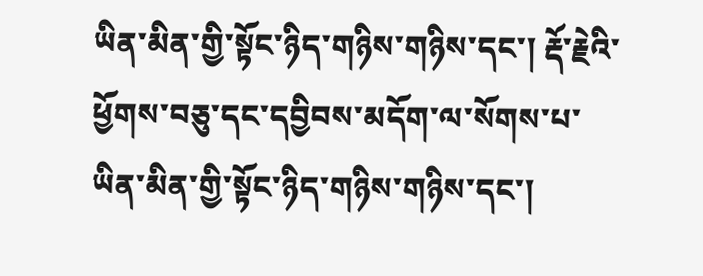ཡིན་མིན་གྱི་སྟོང་ཉིད་གཉིས་གཉིས་དང་། རྡོ་རྗེའི་ཕྱོགས་བཅུ་དང་དབྱིབས་མདོག་ལ་སོགས་པ་ཡིན་མིན་གྱི་སྟོང་ཉིད་གཉིས་གཉིས་དང་།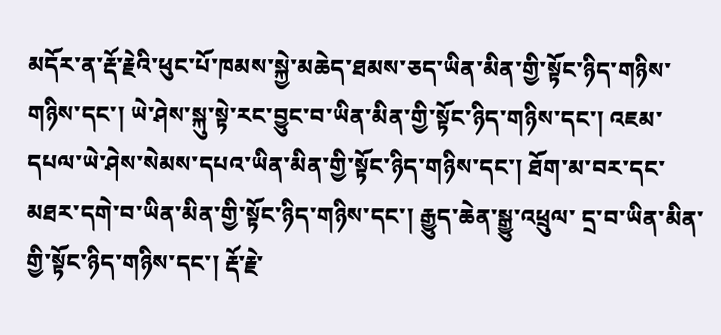མདོར་ན་རྡོ་རྗེའི་ཕུང་པོ་ཁམས་སྐྱེ་མཆེད་ཐམས་ཅད་ཡིན་མིན་གྱི་སྟོང་ཉིད་གཉིས་གཉིས་དང་། ཡེ་ཤེས་སྐུ་སྟེ་རང་བྱུང་བ་ཡིན་མིན་གྱི་སྟོང་ཉིད་གཉིས་དང་། འཇམ་དཔལ་ཡེ་ཤེས་སེམས་དཔའ་ཡིན་མིན་གྱི་སྟོང་ཉིད་གཉིས་དང་། ཐོག་མ་བར་དང་མཐར་དགེ་བ་ཡིན་མིན་གྱི་སྟོང་ཉིད་གཉིས་དང་། རྒྱུད་ཆེན་སྒྱུ་འཕྲུལ་ དྲ་བ་ཡིན་མིན་གྱི་སྟོང་ཉིད་གཉིས་དང་། རྡོ་རྗེ་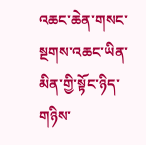འཆང་ཆེན་གསང་སྔགས་འཆང་ཡིན་མིན་གྱི་སྟོང་ཉིད་གཉིས་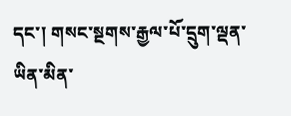དང་། གསང་སྔགས་རྒྱལ་པོ་དྲུག་ལྡན་ཡིན་མིན་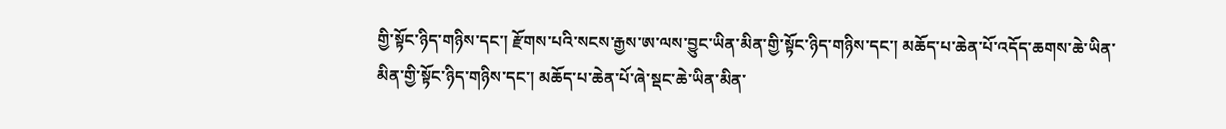གྱི་སྟོང་ཉིད་གཉིས་དང་། རྫོགས་པའི་སངས་རྒྱས་ཨ་ལས་བྱུང་ཡིན་མིན་གྱི་སྟོང་ཉིད་གཉིས་དང་། མཆོད་པ་ཆེན་པོ་འདོད་ཆགས་ཆེ་ཡིན་མིན་གྱི་སྟོང་ཉིད་གཉིས་དང་། མཆོད་པ་ཆེན་པོ་ཞེ་སྡང་ཆེ་ཡིན་མིན་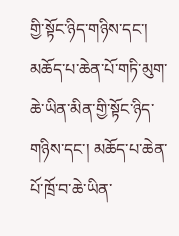གྱི་སྟོང་ཉིད་གཉིས་དང་། མཆོད་པ་ཆེན་པོ་གཏི་མུག་ཆེ་ཡིན་མིན་གྱི་སྟོང་ཉིད་གཉིས་དང་། མཆོད་པ་ཆེན་པོ་ཁྲོ་བ་ཆེ་ཡིན་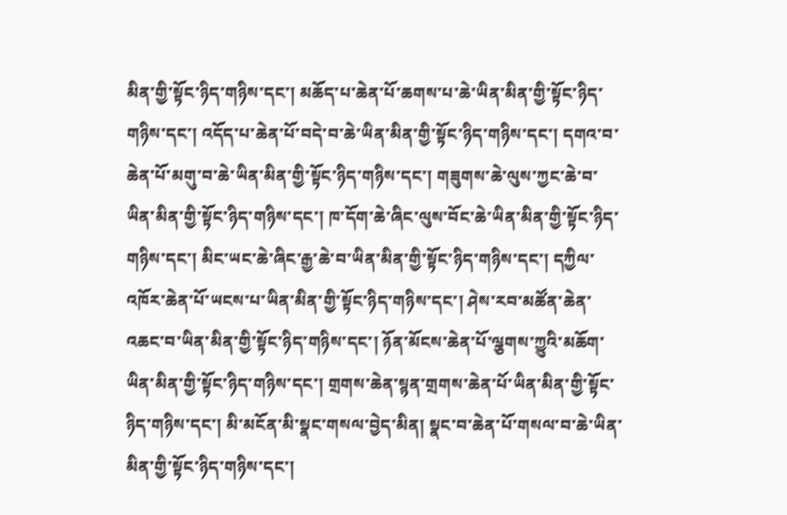མིན་གྱི་སྟོང་ཉིད་གཉིས་དང་། མཆོད་པ་ཆེན་པོ་ཆགས་པ་ཆེ་ཡིན་མིན་གྱི་སྟོང་ཉིད་གཉིས་དང་། འདོད་པ་ཆེན་པོ་བདེ་བ་ཆེ་ཡིན་མིན་གྱི་སྟོང་ཉིད་གཉིས་དང་། དགའ་བ་ཆེན་པོ་མགུ་བ་ཆེ་ཡིན་མིན་གྱི་སྟོང་ཉིད་གཉིས་དང་། གཟུགས་ཆེ་ལུས་ཀྱང་ཆེ་བ་ཡིན་མིན་གྱི་སྟོང་ཉིད་གཉིས་དང་། ཁ་དོག་ཆེ་ཞིང་ལུས་བོང་ཆེ་ཡིན་མིན་གྱི་སྟོང་ཉིད་གཉིས་དང་། མིང་ཡང་ཆེ་ཞིང་རྒྱ་ཆེ་བ་ཡིན་མིན་གྱི་སྟོང་ཉིད་གཉིས་དང་། དཀྱིལ་འཁོར་ཆེན་པོ་ཡངས་པ་ཡིན་མིན་གྱི་སྟོང་ཉིད་གཉིས་དང་། ཤེས་རབ་མཚོན་ཆེན་འཆང་བ་ཡིན་མིན་གྱི་སྟོང་ཉིད་གཉིས་དང་། ཉོན་མོངས་ཆེན་པོ་ལྕགས་ཀྱུའི་མཆོག་ཡིན་མིན་གྱི་སྟོང་ཉིད་གཉིས་དང་། གྲགས་ཆེན་སྙན་གྲགས་ཆེན་པོ་ཡིན་མིན་གྱི་སྟོང་ཉིད་གཉིས་དང་། མི་མངོན་མི་སྣང་གསལ་བྱེད་མིན། སྣང་བ་ཆེན་པོ་གསལ་བ་ཆེ་ཡིན་མིན་གྱི་སྟོང་ཉིད་གཉིས་དང་།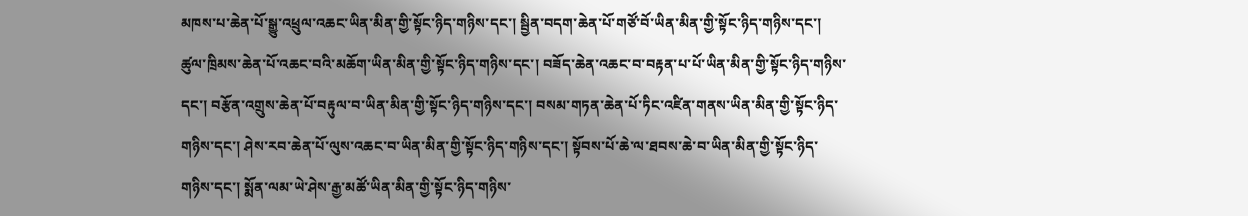མཁས་པ་ཆེན་པོ་སྒྱུ་འཕྲུལ་འཆང་ཡིན་མིན་གྱི་སྟོང་ཉིད་གཉིས་དང་། སྦྱིན་བདག་ཆེན་པོ་གཙོ་བོ་ཡིན་མིན་གྱི་སྟོང་ཉིད་གཉིས་དང་། ཚུལ་ཁྲིམས་ཆེན་པོ་འཆང་བའི་མཆོག་ཡིན་མིན་གྱི་སྟོང་ཉིད་གཉིས་དང་། བཟོད་ཆེན་འཆང་བ་བརྟན་པ་པོ་ཡིན་མིན་གྱི་སྟོང་ཉིད་གཉིས་དང་། བརྩོན་འགྲུས་ཆེན་པོ་བརྟུལ་བ་ཡིན་མིན་གྱི་སྟོང་ཉིད་གཉིས་དང་། བསམ་གཏན་ཆེན་པོ་ཏིང་འཛིན་གནས་ཡིན་མིན་གྱི་སྟོང་ཉིད་གཉིས་དང་། ཤེས་རབ་ཆེན་པོ་ལུས་འཆང་བ་ཡིན་མིན་གྱི་སྟོང་ཉིད་གཉིས་དང་། སྟོབས་པོ་ཆེ་ལ་ཐབས་ཆེ་བ་ཡིན་མིན་གྱི་སྟོང་ཉིད་གཉིས་དང་། སྨོན་ལམ་ཡེ་ཤེས་རྒྱ་མཚོ་ཡིན་མིན་གྱི་སྟོང་ཉིད་གཉིས་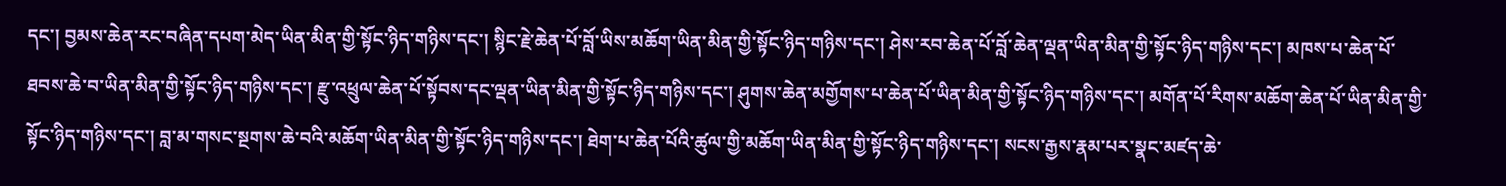དང་། བྱམས་ཆེན་རང་བཞིན་དཔག་མེད་ཡིན་མིན་གྱི་སྟོང་ཉིད་གཉིས་དང་། སྙིང་རྗེ་ཆེན་པོ་བློ་ཡིས་མཆོག་ཡིན་མིན་གྱི་སྟོང་ཉིད་གཉིས་དང་། ཤེས་རབ་ཆེན་པོ་བློ་ཆེན་ལྡན་ཡིན་མིན་གྱི་སྟོང་ཉིད་གཉིས་དང་། མཁས་པ་ཆེན་པོ་ཐབས་ཆེ་བ་ཡིན་མིན་གྱི་སྟོང་ཉིད་གཉིས་དང་། རྫུ་འཕྲུལ་ཆེན་པོ་སྟོབས་དང་ལྡན་ཡིན་མིན་གྱི་སྟོང་ཉིད་གཉིས་དང་། ཤུགས་ཆེན་མགྱོགས་པ་ཆེན་པོ་ཡིན་མིན་གྱི་སྟོང་ཉིད་གཉིས་དང་། མགོན་པོ་རིགས་མཆོག་ཆེན་པོ་ཡིན་མིན་གྱི་སྟོང་ཉིད་གཉིས་དང་། བླ་མ་གསང་སྔགས་ཆེ་བའི་མཆོག་ཡིན་མིན་གྱི་སྟོང་ཉིད་གཉིས་དང་། ཐེག་པ་ཆེན་པོའི་ཚུལ་གྱི་མཆོག་ཡིན་མིན་གྱི་སྟོང་ཉིད་གཉིས་དང་། སངས་རྒྱས་རྣམ་པར་སྣང་མཛད་ཆེ་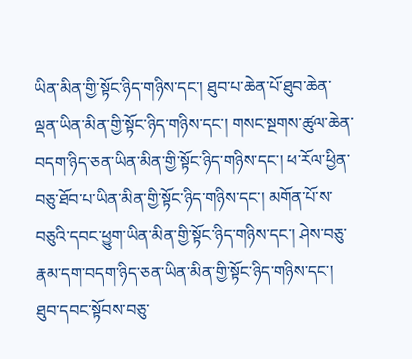ཡིན་མིན་གྱི་སྟོང་ཉིད་གཉིས་དང་། ཐུབ་པ་ཆེན་པོ་ཐུབ་ཆེན་ལྡན་ཡིན་མིན་གྱི་སྟོང་ཉིད་གཉིས་དང་། གསང་སྔགས་ཚུལ་ཆེན་བདག་ཉིད་ཅན་ཡིན་མིན་གྱི་སྟོང་ཉིད་གཉིས་དང་། ཕ་རོལ་ཕྱིན་བཅུ་ཐོབ་པ་ཡིན་མིན་གྱི་སྟོང་ཉིད་གཉིས་དང་། མགོན་པོ་ས་བཅུའི་དབང་ཕྱུག་ཡིན་མིན་གྱི་སྟོང་ཉིད་གཉིས་དང་། ཤེས་བཅུ་རྣམ་དག་བདག་ཉིད་ཅན་ཡིན་མིན་གྱི་སྟོང་ཉིད་གཉིས་དང་། ཐུབ་དབང་སྟོབས་བཅུ་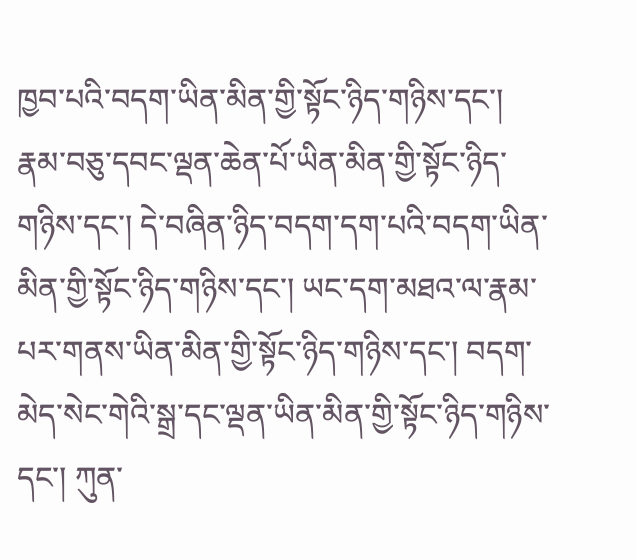ཁྱབ་པའི་བདག་ཡིན་མིན་གྱི་སྟོང་ཉིད་གཉིས་དང་། རྣམ་བཅུ་དབང་ལྡན་ཆེན་པོ་ཡིན་མིན་གྱི་སྟོང་ཉིད་གཉིས་དང་། དེ་བཞིན་ཉིད་བདག་དག་པའི་བདག་ཡིན་མིན་གྱི་སྟོང་ཉིད་གཉིས་དང་། ཡང་དག་མཐའ་ལ་རྣམ་པར་གནས་ཡིན་མིན་གྱི་སྟོང་ཉིད་གཉིས་དང་། བདག་མེད་སེང་གེའི་སྒྲ་དང་ལྡན་ཡིན་མིན་གྱི་སྟོང་ཉིད་གཉིས་དང་། ཀུན་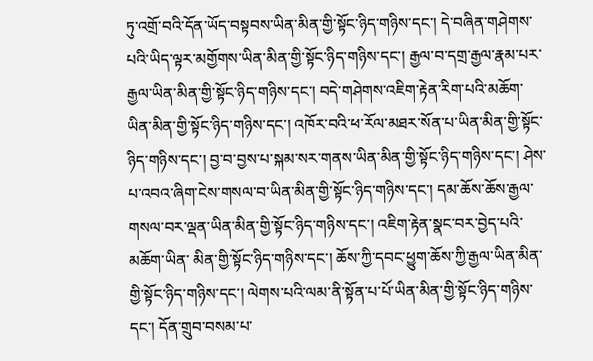ཏུ་འགྲོ་བའི་དོན་ཡོད་བསྟབས་ཡིན་མིན་གྱི་སྟོང་ཉིད་གཉིས་དང་། དེ་བཞིན་གཤེགས་པའི་ཡིད་ལྟར་མགྱོགས་ཡིན་མིན་གྱི་སྟོང་ཉིད་གཉིས་དང་། རྒྱལ་བ་དགྲ་རྒྱལ་རྣམ་པར་རྒྱལ་ཡིན་མིན་གྱི་སྟོང་ཉིད་གཉིས་དང་། བདེ་གཤེགས་འཇིག་རྟེན་རིག་པའི་མཆོག་ཡིན་མིན་གྱི་སྟོང་ཉིད་གཉིས་དང་། འཁོར་བའི་ཕ་རོལ་མཐར་སོན་པ་ཡིན་མིན་གྱི་སྟོང་ཉིད་གཉིས་དང་། བྱ་བ་བྱས་པ་སྐམ་སར་གནས་ཡིན་མིན་གྱི་སྟོང་ཉིད་གཉིས་དང་། ཤེས་པ་འབའ་ཞིག་ངེས་གསལ་བ་ཡིན་མིན་གྱི་སྟོང་ཉིད་གཉིས་དང་། དམ་ཆོས་ཆོས་རྒྱལ་གསལ་བར་ལྡན་ཡིན་མིན་གྱི་སྟོང་ཉིད་གཉིས་དང་། འཇིག་རྟེན་སྣང་བར་བྱེད་པའི་མཆོག་ཡིན་ མིན་གྱི་སྟོང་ཉིད་གཉིས་དང་། ཆོས་ཀྱི་དབང་ཕྱུག་ཆོས་ཀྱི་རྒྱལ་ཡིན་མིན་གྱི་སྟོང་ཉིད་གཉིས་དང་། ལེགས་པའི་ལམ་ནི་སྟོན་པ་པོ་ཡིན་མིན་གྱི་སྟོང་ཉིད་གཉིས་དང་། དོན་གྲུབ་བསམ་པ་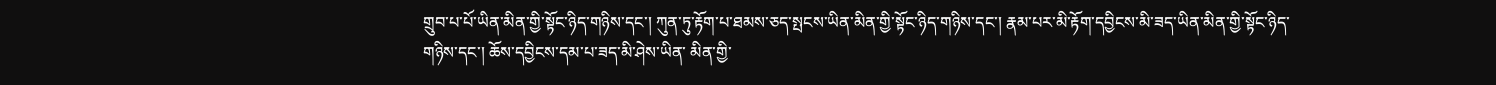གྲུབ་པ་པོ་ཡིན་མིན་གྱི་སྟོང་ཉིད་གཉིས་དང་། ཀུན་ཏུ་རྟོག་པ་ཐམས་ཅད་སྤངས་ཡིན་མིན་གྱི་སྟོང་ཉིད་གཉིས་དང་། རྣམ་པར་མི་རྟོག་དབྱིངས་མི་ཟད་ཡིན་མིན་གྱི་སྟོང་ཉིད་གཉིས་དང་། ཆོས་དབྱིངས་དམ་པ་ཟད་མི་ཤེས་ཡིན་ མིན་གྱི་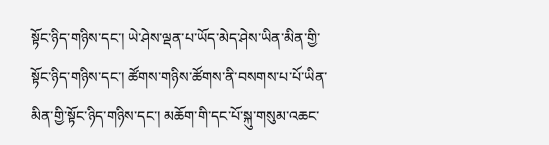སྟོང་ཉིད་གཉིས་དང་། ཡེ་ཤེས་ལྡན་པ་ཡོད་མེད་ཤེས་ཡིན་མིན་གྱི་སྟོང་ཉིད་གཉིས་དང་། ཚོགས་གཉིས་ཚོགས་ནི་བསགས་པ་པོ་ཡིན་མིན་གྱི་སྟོང་ཉིད་གཉིས་དང་། མཆོག་གི་དང་པོ་སྐུ་གསུམ་འཆང་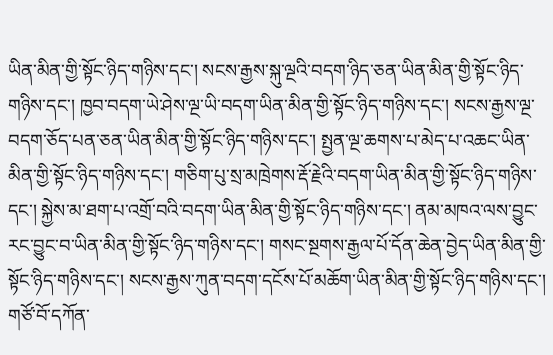ཡིན་མིན་གྱི་སྟོང་ཉིད་གཉིས་དང་། སངས་རྒྱས་སྐུ་ལྔའི་བདག་ཉིད་ཅན་ཡིན་མིན་གྱི་སྟོང་ཉིད་གཉིས་དང་། ཁྱབ་བདག་ཡེ་ཤེས་ལྔ་ཡི་བདག་ཡིན་མིན་གྱི་སྟོང་ཉིད་གཉིས་དང་། སངས་རྒྱས་ལྔ་བདག་ཅོད་པན་ཅན་ཡིན་མིན་གྱི་སྟོང་ཉིད་གཉིས་དང་། སྤྱན་ལྔ་ཆགས་པ་མེད་པ་འཆང་ཡིན་མིན་གྱི་སྟོང་ཉིད་གཉིས་དང་། གཅིག་པུ་སྲ་མཁྲེགས་རྡོ་རྗེའི་བདག་ཡིན་མིན་གྱི་སྟོང་ཉིད་གཉིས་དང་། སྐྱེས་མ་ཐག་པ་འགྲོ་བའི་བདག་ཡིན་མིན་གྱི་སྟོང་ཉིད་གཉིས་དང་། ནམ་མཁའ་ལས་བྱུང་རང་བྱུང་བ་ཡིན་མིན་གྱི་སྟོང་ཉིད་གཉིས་དང་། གསང་སྔགས་རྒྱལ་པོ་དོན་ཆེན་བྱེད་ཡིན་མིན་གྱི་སྟོང་ཉིད་གཉིས་དང་། སངས་རྒྱས་ཀུན་བདག་དངོས་པོ་མཆོག་ཡིན་མིན་གྱི་སྟོང་ཉིད་གཉིས་དང་། གཙོ་བོ་དཀོན་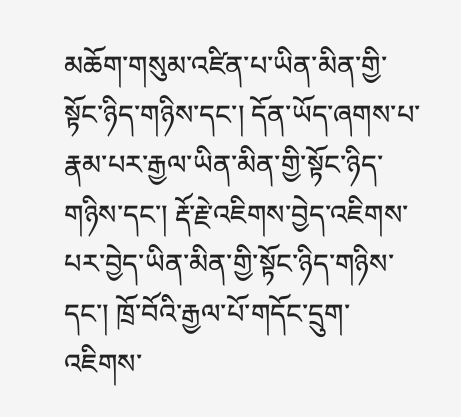མཆོག་གསུམ་འཛིན་པ་ཡིན་མིན་གྱི་སྟོང་ཉིད་གཉིས་དང་། དོན་ཡོད་ཞགས་པ་རྣམ་པར་རྒྱལ་ཡིན་མིན་གྱི་སྟོང་ཉིད་གཉིས་དང་། རྡོ་རྗེ་འཇིགས་བྱེད་འཇིགས་པར་བྱེད་ཡིན་མིན་གྱི་སྟོང་ཉིད་གཉིས་དང་། ཁྲོ་བོའི་རྒྱལ་པོ་གདོང་དྲུག་འཇིགས་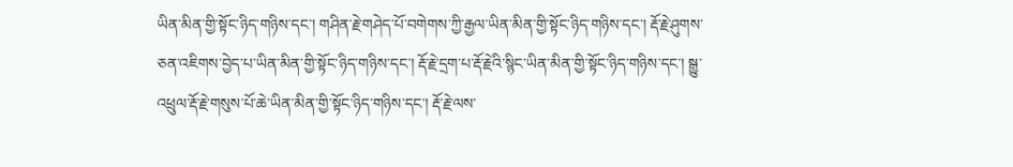ཡིན་མིན་གྱི་སྟོང་ཉིད་གཉིས་དང་། གཤིན་རྗེ་གཤེད་པོ་བགེགས་ཀྱི་རྒྱལ་ཡིན་མིན་གྱི་སྟོང་ཉིད་གཉིས་དང་། རྡོ་རྗེ་ཤུགས་ཅན་འཇིགས་བྱེད་པ་ཡིན་མིན་གྱི་སྟོང་ཉིད་གཉིས་དང་། རྡོ་རྗེ་དྲག་པ་རྡོ་རྗེའི་སྙིང་ཡིན་མིན་གྱི་སྟོང་ཉིད་གཉིས་དང་། སྒྱུ་འཕྲུལ་རྡོ་རྗེ་གསུས་པོ་ཆེ་ཡིན་མིན་གྱི་སྟོང་ཉིད་གཉིས་དང་། རྡོ་རྗེ་ལས་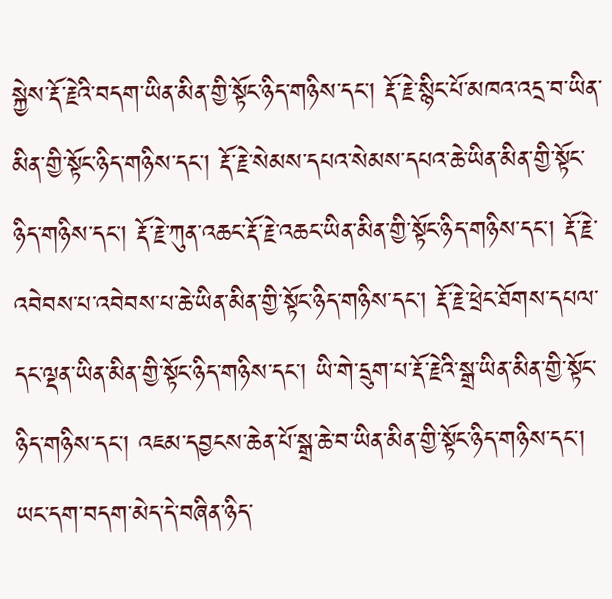སྐྱེས་རྡོ་རྗེའི་བདག་ཡིན་མིན་གྱི་སྟོང་ཉིད་གཉིས་དང་། རྡོ་རྗེ་སྙིང་པོ་མཁའ་འདྲ་བ་ཡིན་མིན་གྱི་སྟོང་ཉིད་གཉིས་དང་། རྡོ་རྗེ་སེམས་དཔའ་སེམས་དཔའ་ཆེ་ཡིན་མིན་གྱི་སྟོང་ཉིད་གཉིས་དང་། རྡོ་རྗེ་ཀུན་འཆང་རྡོ་རྗེ་འཆང་ཡིན་མིན་གྱི་སྟོང་ཉིད་གཉིས་དང་། རྡོ་རྗེ་འབེབས་པ་འབེབས་པ་ཆེ་ཡིན་མིན་གྱི་སྟོང་ཉིད་གཉིས་དང་། རྡོ་རྗེ་ཕྲེང་ཐོགས་དཔལ་དང་ལྡན་ཡིན་མིན་གྱི་སྟོང་ཉིད་གཉིས་དང་། ཡི་གེ་དྲུག་པ་རྡོ་རྗེའི་སྒྲ་ཡིན་མིན་གྱི་སྟོང་ཉིད་གཉིས་དང་། འཇམ་དབྱངས་ཆེན་པོ་སྒྲ་ཆེ་བ་ཡིན་མིན་གྱི་སྟོང་ཉིད་གཉིས་དང་། ཡང་དག་བདག་མེད་དེ་བཞིན་ཉིད་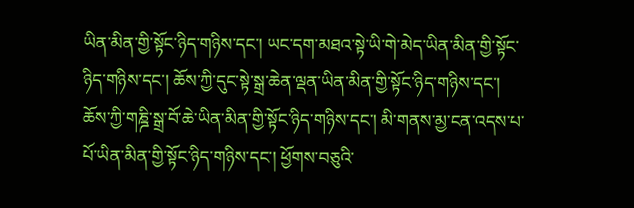ཡིན་མིན་གྱི་སྟོང་ཉིད་གཉིས་དང་། ཡང་དག་མཐའ་སྟེ་ཡི་གེ་མེད་ཡིན་མིན་གྱི་སྟོང་ཉིད་གཉིས་དང་། ཆོས་ཀྱི་དུང་སྟེ་སྒྲ་ཆེན་ལྡན་ཡིན་མིན་གྱི་སྟོང་ཉིད་གཉིས་དང་། ཆོས་ཀྱི་གཎྜི་སྒྲ་བོ་ཆེ་ཡིན་མིན་གྱི་སྟོང་ཉིད་གཉིས་དང་། མི་གནས་མྱ་ངན་འདས་པ་པོ་ཡིན་མིན་གྱི་སྟོང་ཉིད་གཉིས་དང་། ཕྱོགས་བཅུའི་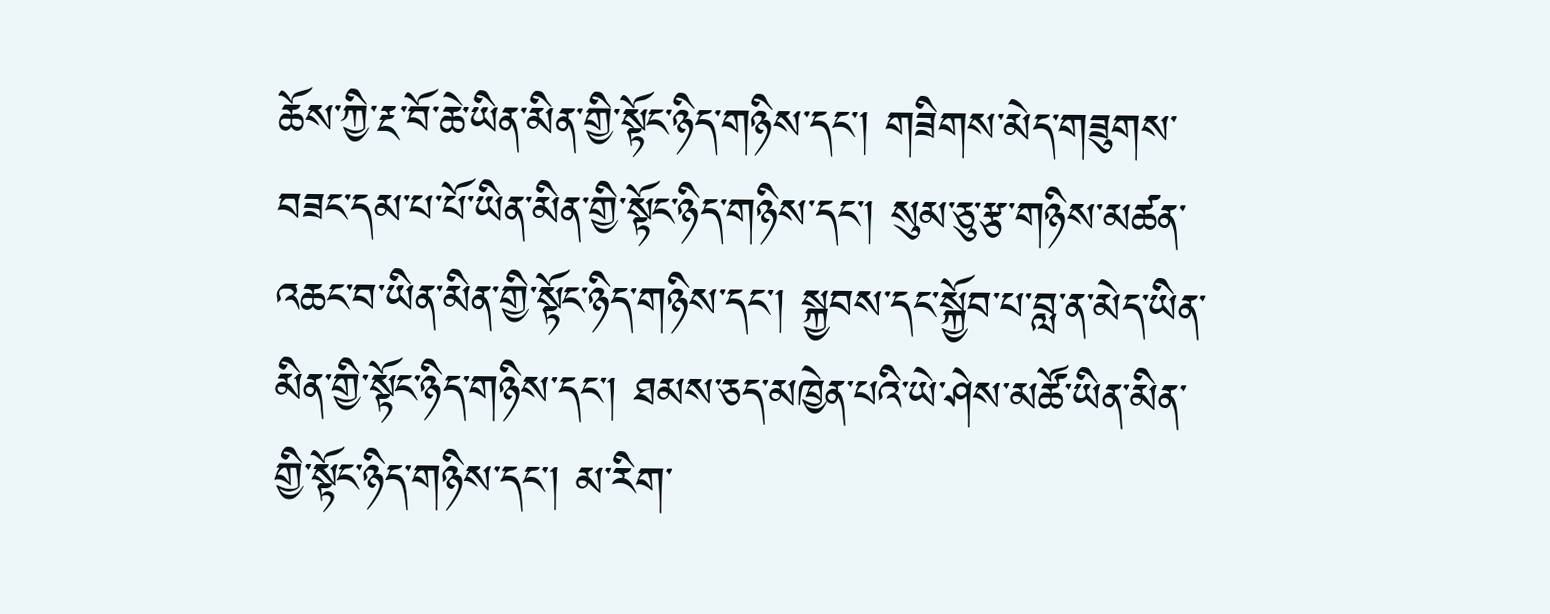ཆོས་ཀྱི་རྔ་བོ་ཆེ་ཡིན་མིན་གྱི་སྟོང་ཉིད་གཉིས་དང་། གཟིགས་མེད་གཟུགས་བཟང་དམ་པ་པོ་ཡིན་མིན་གྱི་སྟོང་ཉིད་གཉིས་དང་། སུམ་ཅུ་རྩ་གཉིས་མཚན་འཆང་བ་ཡིན་མིན་གྱི་སྟོང་ཉིད་གཉིས་དང་། སྐྱབས་དང་སྐྱོབ་པ་བླ་ན་མེད་ཡིན་མིན་གྱི་སྟོང་ཉིད་གཉིས་དང་། ཐམས་ཅད་མཁྱེན་པའི་ཡེ་ཤེས་མཚོ་ཡིན་མིན་གྱི་སྟོང་ཉིད་གཉིས་དང་། མ་རིག་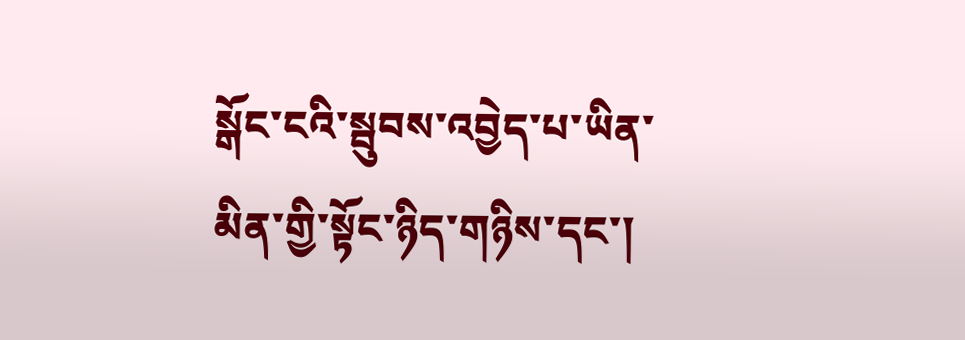སྒོང་ངའི་སྦུབས་འབྱེད་པ་ཡིན་མིན་གྱི་སྟོང་ཉིད་གཉིས་དང་།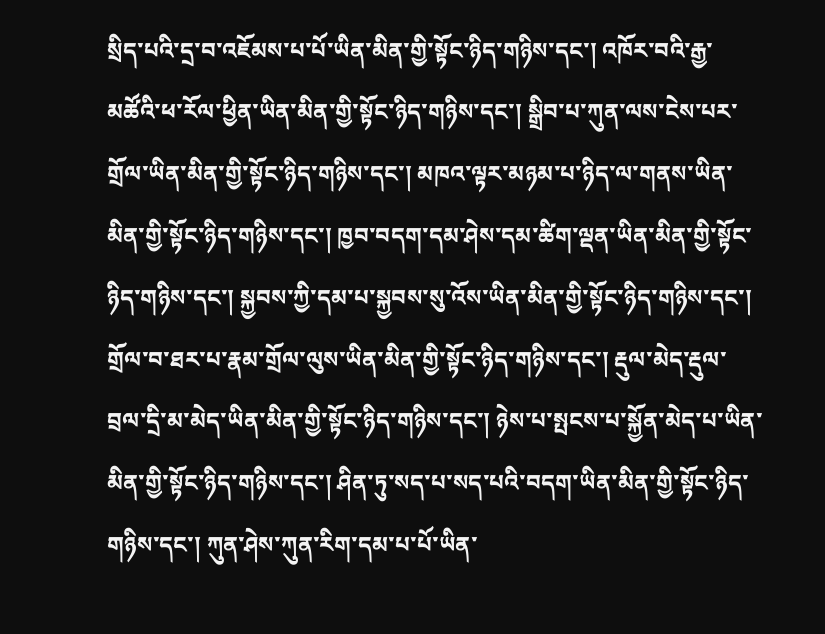སྲིད་པའི་དྲ་བ་འཇོམས་པ་པོ་ཡིན་མིན་གྱི་སྟོང་ཉིད་གཉིས་དང་། འཁོར་བའི་རྒྱ་མཚོའི་ཕ་རོལ་ཕྱིན་ཡིན་མིན་གྱི་སྟོང་ཉིད་གཉིས་དང་། སྒྲིབ་པ་ཀུན་ལས་ངེས་པར་གྲོལ་ཡིན་མིན་གྱི་སྟོང་ཉིད་གཉིས་དང་། མཁའ་ལྟར་མཉམ་པ་ཉིད་ལ་གནས་ཡིན་མིན་གྱི་སྟོང་ཉིད་གཉིས་དང་། ཁྱབ་བདག་དམ་ཤེས་དམ་ཚིག་ལྡན་ཡིན་མིན་གྱི་སྟོང་ཉིད་གཉིས་དང་། སྐྱབས་ཀྱི་དམ་པ་སྐྱབས་སུ་འོས་ཡིན་མིན་གྱི་སྟོང་ཉིད་གཉིས་དང་། གྲོལ་བ་ཐར་པ་རྣམ་གྲོལ་ལུས་ཡིན་མིན་གྱི་སྟོང་ཉིད་གཉིས་དང་། རྡུལ་མེད་རྡུལ་བྲལ་དྲི་མ་མེད་ཡིན་མིན་གྱི་སྟོང་ཉིད་གཉིས་དང་། ཉེས་པ་སྤངས་པ་སྐྱོན་མེད་པ་ཡིན་མིན་གྱི་སྟོང་ཉིད་གཉིས་དང་། ཤིན་ཏུ་སད་པ་སད་པའི་བདག་ཡིན་མིན་གྱི་སྟོང་ཉིད་གཉིས་དང་། ཀུན་ཤེས་ཀུན་རིག་དམ་པ་པོ་ཡིན་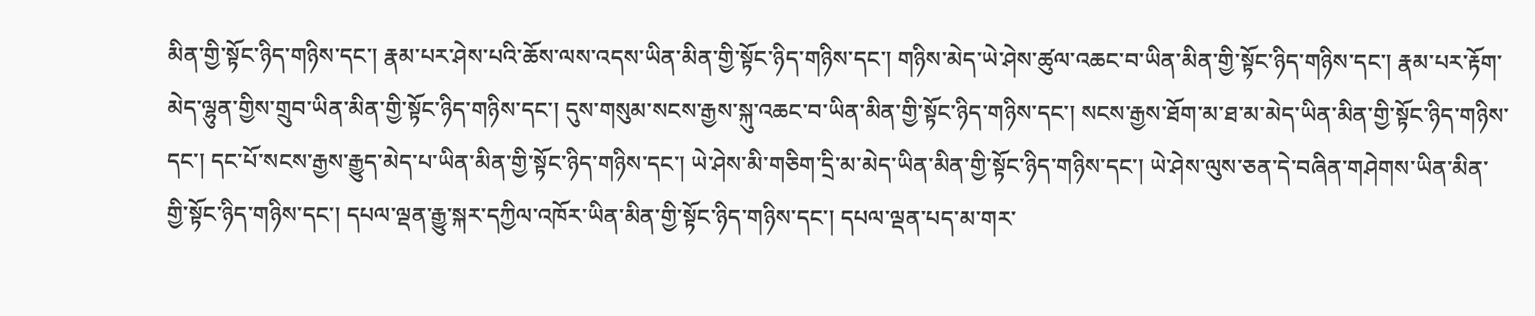མིན་གྱི་སྟོང་ཉིད་གཉིས་དང་། རྣམ་པར་ཤེས་པའི་ཆོས་ལས་འདས་ཡིན་མིན་གྱི་སྟོང་ཉིད་གཉིས་དང་། གཉིས་མེད་ཡེ་ཤེས་ཚུལ་འཆང་བ་ཡིན་མིན་གྱི་སྟོང་ཉིད་གཉིས་དང་། རྣམ་པར་རྟོག་མེད་ལྷུན་གྱིས་གྲུབ་ཡིན་མིན་གྱི་སྟོང་ཉིད་གཉིས་དང་། དུས་གསུམ་སངས་རྒྱས་སྐུ་འཆང་བ་ཡིན་མིན་གྱི་སྟོང་ཉིད་གཉིས་དང་། སངས་རྒྱས་ཐོག་མ་ཐ་མ་མེད་ཡིན་མིན་གྱི་སྟོང་ཉིད་གཉིས་དང་། དང་པོ་སངས་རྒྱས་རྒྱུད་མེད་པ་ཡིན་མིན་གྱི་སྟོང་ཉིད་གཉིས་དང་། ཡེ་ཤེས་མི་གཅིག་དྲི་མ་མེད་ཡིན་མིན་གྱི་སྟོང་ཉིད་གཉིས་དང་། ཡེ་ཤེས་ལུས་ཅན་དེ་བཞིན་གཤེགས་ཡིན་མིན་གྱི་སྟོང་ཉིད་གཉིས་དང་། དཔལ་ལྡན་རྒྱུ་སྐར་དཀྱིལ་འཁོར་ཡིན་མིན་གྱི་སྟོང་ཉིད་གཉིས་དང་། དཔལ་ལྡན་པད་མ་གར་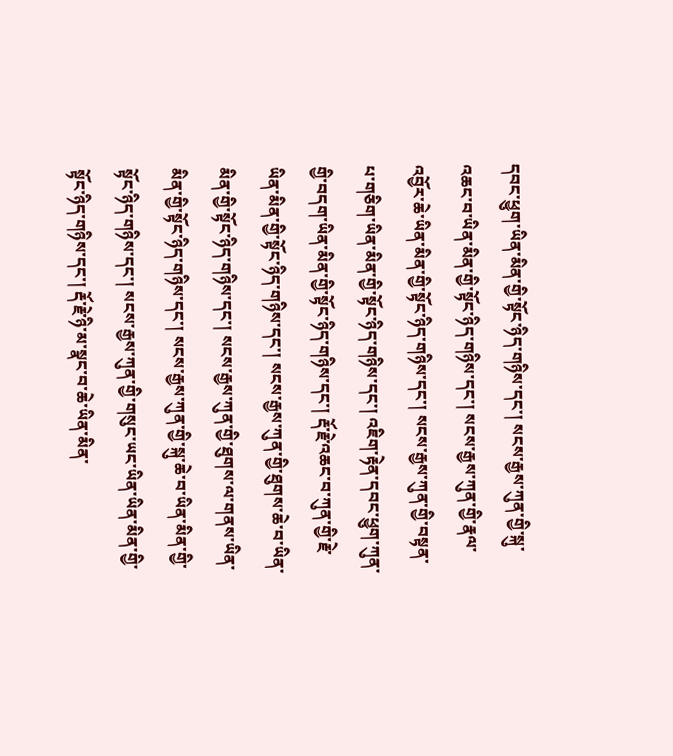དབང་ཕྱུག་ཡིན་མིན་གྱི་སྟོང་ཉིད་གཉིས་དང་། སངས་རྒྱས་ཀུན་གྱི་སྐུ་འཆང་བ་ཡིན་མིན་གྱི་སྟོང་ཉིད་གཉིས་དང་། སངས་རྒྱས་ཀུན་གྱི་རྣལ་འབྱོར་ཆེ་ཡིན་མིན་གྱི་སྟོང་ཉིད་གཉིས་དང་། སངས་རྒྱས་ཀུན་གྱི་བསྟན་པ་གཅིག་ཡིན་མིན་གྱི་སྟོང་ཉིད་གཉིས་དང་། འཇིག་རྟེན་དབང་ཕྱུག་ཀུན་གྱི་བདག་ཡིན་མིན་གྱི་སྟོང་ཉིད་གཉིས་དང་། རྡོ་རྗེ་འཆང་བ་ཀུན་གྱི་རྗེ་ཡིན་མིན་གྱི་སྟོང་ཉིད་གཉིས་དང་། སངས་རྒྱས་ཀུན་གྱི་ཐུགས་ཆེ་བ་ཡིན་མིན་གྱི་སྟོང་ཉིད་གཉིས་དང་། སངས་རྒྱས་ཀུན་གྱི་ཐུགས་ལ་གནས་ཡིན་མིན་གྱི་སྟོང་ཉིད་གཉིས་དང་། སངས་རྒྱས་ཀུན་གྱི་སྐུ་ཆེ་བ་ཡིན་མིན་གྱི་སྟོང་ཉིད་གཉིས་དང་། སངས་རྒྱས་ཀུན་གྱི་གསུང་ཡང་ཡིན་ཡིན་མིན་གྱི་སྟོང་ཉིད་གཉིས་དང་། རྡོ་རྗེ་ཉི་མ་སྣང་བ་ཆེ་ཡིན་མིན་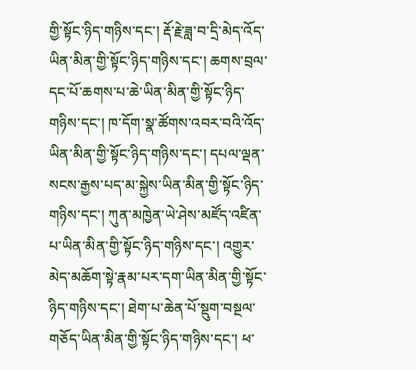གྱི་སྟོང་ཉིད་གཉིས་དང་། རྡོ་རྗེ་ཟླ་བ་དྲི་མེད་འོད་ཡིན་མིན་གྱི་སྟོང་ཉིད་གཉིས་དང་། ཆགས་བྲལ་དང་པོ་ཆགས་པ་ཆེ་ཡིན་མིན་གྱི་སྟོང་ཉིད་གཉིས་དང་། ཁ་དོག་སྣ་ཚོགས་འབར་བའི་འོད་ཡིན་མིན་གྱི་སྟོང་ཉིད་གཉིས་དང་། དཔལ་ལྡན་སངས་རྒྱས་པད་མ་སྐྱེས་ཡིན་མིན་གྱི་སྟོང་ཉིད་གཉིས་དང་། ཀུན་མཁྱེན་ཡེ་ཤེས་མཛོད་འཛིན་པ་ཡིན་མིན་གྱི་སྟོང་ཉིད་གཉིས་དང་། འགྱུར་མེད་མཆོག་སྟེ་རྣམ་པར་དག་ཡིན་མིན་གྱི་སྟོང་ཉིད་གཉིས་དང་། ཐེག་པ་ཆེན་པོ་སྡུག་བསྔལ་གཅོད་ཡིན་མིན་གྱི་སྟོང་ཉིད་གཉིས་དང་། ཕ་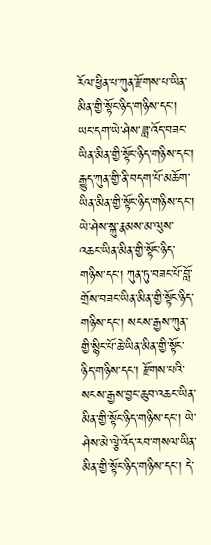རོལ་ཕྱིན་པ་ཀུན་རྫོགས་པ་ཡིན་མིན་གྱི་སྟོང་ཉིད་གཉིས་དང་། ཡང་དག་ཡེ་ཤེས་ཟླ་འོད་བཟང་ཡིན་མིན་གྱི་སྟོང་ཉིད་གཉིས་དང་། རྒྱུད་ཀུན་གྱི་ནི་བདག་པོ་མཆོག་ཡིན་མིན་གྱི་སྟོང་ཉིད་གཉིས་དང་། ཡེ་ཤེས་སྐུ་རྣམས་མ་ལུས་འཆང་ཡིན་མིན་གྱི་སྟོང་ཉིད་གཉིས་དང་། ཀུན་ཏུ་བཟང་པོ་བློ་གྲོས་བཟང་ཡིན་མིན་གྱི་སྟོང་ཉིད་གཉིས་དང་། སངས་རྒྱས་ཀུན་གྱི་སྙིང་པོ་ཆེ་ཡིན་མིན་གྱི་སྟོང་ཉིད་གཉིས་དང་། རྫོགས་པའི་སངས་རྒྱས་བྱང་ཆུབ་འཆང་ཡིན་མིན་གྱི་སྟོང་ཉིད་གཉིས་དང་། ཡེ་ཤེས་མེ་ལྕེ་འོད་རབ་གསལ་ཡིན་མིན་གྱི་སྟོང་ཉིད་གཉིས་དང་། དེ་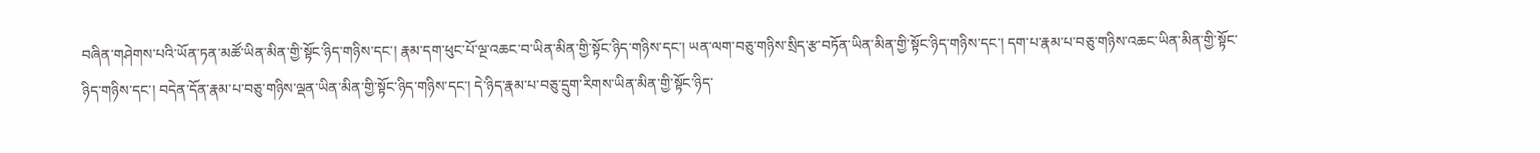བཞིན་གཤེགས་པའི་ཡོན་ཏན་མཚོ་ཡིན་མིན་གྱི་སྟོང་ཉིད་གཉིས་དང་། རྣམ་དག་ཕུང་པོ་ལྔ་འཆང་བ་ཡིན་མིན་གྱི་སྟོང་ཉིད་གཉིས་དང་། ཡན་ལག་བཅུ་གཉིས་སྲིད་རྩ་བཏོན་ཡིན་མིན་གྱི་སྟོང་ཉིད་གཉིས་དང་། དག་པ་རྣམ་པ་བཅུ་གཉིས་འཆང་ཡིན་མིན་གྱི་སྟོང་ཉིད་གཉིས་དང་། བདེན་དོན་རྣམ་པ་བཅུ་གཉིས་ལྡན་ཡིན་མིན་གྱི་སྟོང་ཉིད་གཉིས་དང་། དེ་ཉིད་རྣམ་པ་བཅུ་དྲུག་རིགས་ཡིན་མིན་གྱི་སྟོང་ཉིད་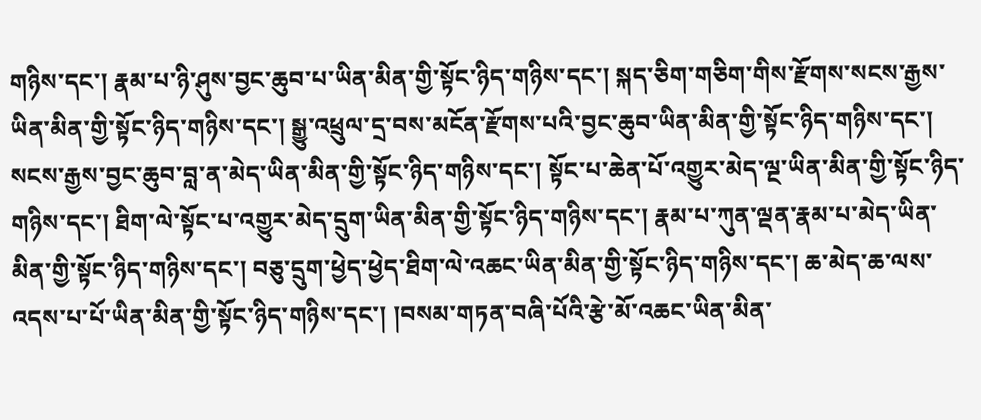གཉིས་དང་། རྣམ་པ་ཉི་ཤུས་བྱང་ཆུབ་པ་ཡིན་མིན་གྱི་སྟོང་ཉིད་གཉིས་དང་། སྐད་ཅིག་གཅིག་གིས་རྫོགས་སངས་རྒྱས་ཡིན་མིན་གྱི་སྟོང་ཉིད་གཉིས་དང་། སྒྱུ་འཕྲུལ་དྲ་བས་མངོན་རྫོགས་པའི་བྱང་ཆུབ་ཡིན་མིན་གྱི་སྟོང་ཉིད་གཉིས་དང་། སངས་རྒྱས་བྱང་ཆུབ་བླ་ན་མེད་ཡིན་མིན་གྱི་སྟོང་ཉིད་གཉིས་དང་། སྟོང་པ་ཆེན་པོ་འགྱུར་མེད་ལྔ་ཡིན་མིན་གྱི་སྟོང་ཉིད་གཉིས་དང་། ཐིག་ལེ་སྟོང་པ་འགྱུར་མེད་དྲུག་ཡིན་མིན་གྱི་སྟོང་ཉིད་གཉིས་དང་། རྣམ་པ་ཀུན་ལྡན་རྣམ་པ་མེད་ཡིན་མིན་གྱི་སྟོང་ཉིད་གཉིས་དང་། བཅུ་དྲུག་ཕྱེད་ཕྱེད་ཐིག་ལེ་འཆང་ཡིན་མིན་གྱི་སྟོང་ཉིད་གཉིས་དང་། ཆ་མེད་ཆ་ལས་འདས་པ་པོ་ཡིན་མིན་གྱི་སྟོང་ཉིད་གཉིས་དང་། །བསམ་གཏན་བཞི་པོའི་རྩེ་མོ་འཆང་ཡིན་མིན་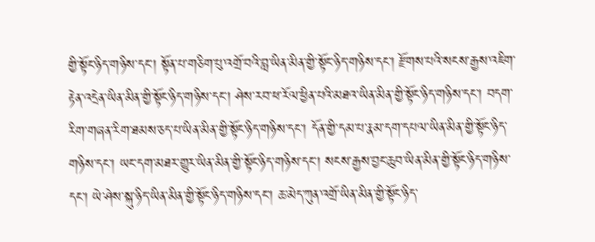གྱི་སྟོང་ཉིད་གཉིས་དང་། སྟོན་པ་གཅིག་པུ་འགྲོ་བའི་བླ་ཡིན་མིན་གྱི་སྟོང་ཉིད་གཉིས་དང་། རྫོགས་པའི་སངས་རྒྱས་འཇིག་རྟེན་འདྲེན་ཡིན་མིན་གྱི་སྟོང་ཉིད་གཉིས་དང་། ཤེས་རབ་ཕ་རོལ་ཕྱིན་པའི་མཐའ་ཡིན་མིན་གྱི་སྟོང་ཉིད་གཉིས་དང་། བདག་རིག་གཞན་རིག་ཐམས་ཅད་པ་ཡིན་མིན་གྱི་སྟོང་ཉིད་གཉིས་དང་། དོན་གྱི་དམ་པ་རྣམ་དག་དཔལ་ཡིན་མིན་གྱི་སྟོང་ཉིད་གཉིས་དང་། ཡང་དག་མཐར་གྱུར་ཡིན་མིན་གྱི་སྟོང་ཉིད་གཉིས་དང་། སངས་རྒྱས་བྱང་ཆུབ་ཡིན་མིན་གྱི་སྟོང་ཉིད་གཉིས་དང་། ཡེ་ཤེས་སྐུ་ཉིད་ཡིན་མིན་གྱི་སྟོང་ཉིད་གཉིས་དང་། ཆ་མེད་ཀུན་འགྲོ་ཡིན་མིན་གྱི་སྟོང་ཉིད་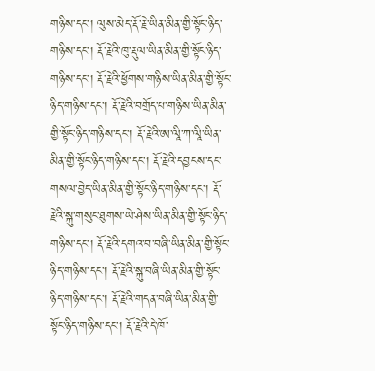གཉིས་དང་། ལུས་མེད་རྡོ་རྗེ་ཡིན་མིན་གྱི་སྟོང་ཉིད་གཉིས་དང་། རྡོ་རྗེའི་ཁུ་རྡུལ་ཡིན་མིན་གྱི་སྟོང་ཉིད་གཉིས་དང་། རྡོ་རྗེའི་ཕྱོགས་གཉིས་ཡིན་མིན་གྱི་སྟོང་ཉིད་གཉིས་དང་། རྡོ་རྗེའི་བགྲོད་པ་གཉིས་ཡིན་མིན་གྱི་སྟོང་ཉིད་གཉིས་དང་། རྡོ་རྗེའི་ཨ་ལཱི་ཀ་ལཱི་ཡིན་མིན་གྱི་སྟོང་ཉིད་གཉིས་དང་། རྡོ་རྗེའི་དབྱངས་དང་གསལ་བྱེད་ཡིན་མིན་གྱི་སྟོང་ཉིད་གཉིས་དང་། རྡོ་རྗེའི་སྐུ་གསུང་ཐུགས་ཡེ་ཤེས་ཡིན་མིན་གྱི་སྟོང་ཉིད་གཉིས་དང་། རྡོ་རྗེའི་དགའ་བ་བཞི་ཡིན་མིན་གྱི་སྟོང་ཉིད་གཉིས་དང་། རྡོ་རྗེའི་སྐུ་བཞི་ཡིན་མིན་གྱི་སྟོང་ཉིད་གཉིས་དང་། རྡོ་རྗེའི་གདན་བཞི་ཡིན་མིན་གྱི་སྟོང་ཉིད་གཉིས་དང་། རྡོ་རྗེའི་དེ་ཁོ་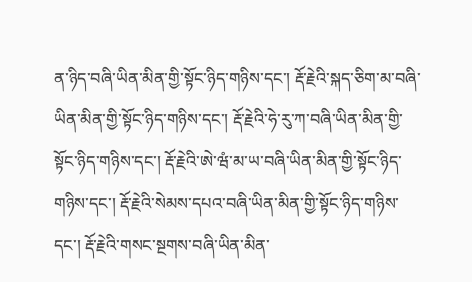ན་ཉིད་བཞི་ཡིན་མིན་གྱི་སྟོང་ཉིད་གཉིས་དང་། རྡོ་རྗེའི་སྐད་ཅིག་མ་བཞི་ཡིན་མིན་གྱི་སྟོང་ཉིད་གཉིས་དང་། རྡོ་རྗེའི་ཧེ་རུ་ཀ་བཞི་ཡིན་མིན་གྱི་སྟོང་ཉིད་གཉིས་དང་། རྡོ་རྗེའི་ཨེ་ཝཾ་མ་ཡ་བཞི་ཡིན་མིན་གྱི་སྟོང་ཉིད་གཉིས་དང་། རྡོ་རྗེའི་སེམས་དཔའ་བཞི་ཡིན་མིན་གྱི་སྟོང་ཉིད་གཉིས་དང་། རྡོ་རྗེའི་གསང་སྔགས་བཞི་ཡིན་མིན་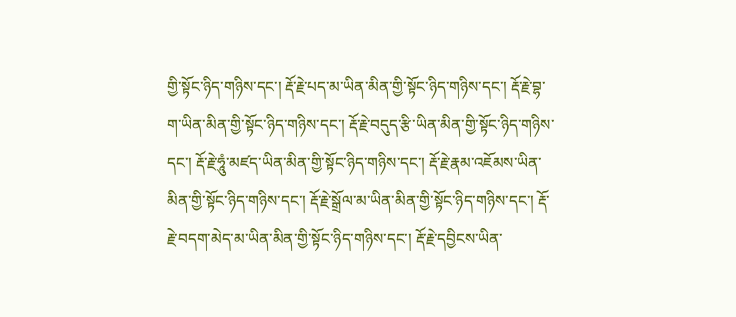གྱི་སྟོང་ཉིད་གཉིས་དང་། རྡོ་རྗེ་པད་མ་ཡིན་མིན་གྱི་སྟོང་ཉིད་གཉིས་དང་། རྡོ་རྗེ་བྷ་ག་ཡིན་མིན་གྱི་སྟོང་ཉིད་གཉིས་དང་། རྡོ་རྗེ་བདུད་རྩི་ཡིན་མིན་གྱི་སྟོང་ཉིད་གཉིས་དང་། རྡོ་རྗེ་ཧཱུཾ་མཛད་ཡིན་མིན་གྱི་སྟོང་ཉིད་གཉིས་དང་། རྡོ་རྗེ་རྣམ་འཇོམས་ཡིན་མིན་གྱི་སྟོང་ཉིད་གཉིས་དང་། རྡོ་རྗེ་སྒྲོལ་མ་ཡིན་མིན་གྱི་སྟོང་ཉིད་གཉིས་དང་། རྡོ་རྗེ་བདག་མེད་མ་ཡིན་མིན་གྱི་སྟོང་ཉིད་གཉིས་དང་། རྡོ་རྗེ་དབྱིངས་ཡིན་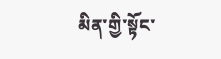མིན་གྱི་སྟོང་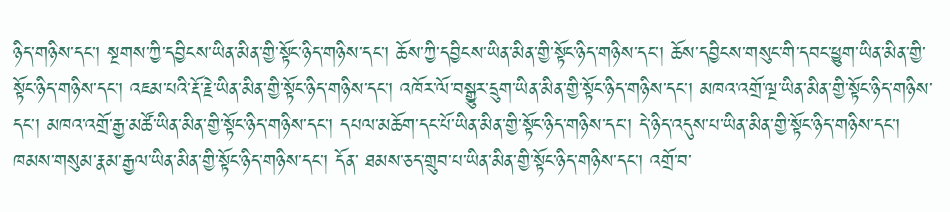ཉིད་གཉིས་དང་། སྔགས་ཀྱི་དབྱིངས་ཡིན་མིན་གྱི་སྟོང་ཉིད་གཉིས་དང་། ཆོས་ཀྱི་དབྱིངས་ཡིན་མིན་གྱི་སྟོང་ཉིད་གཉིས་དང་། ཆོས་དབྱིངས་གསུང་གི་དབང་ཕྱུག་ཡིན་མིན་གྱི་སྟོང་ཉིད་གཉིས་དང་། འཇམ་པའི་རྡོ་རྗེ་ཡིན་མིན་གྱི་སྟོང་ཉིད་གཉིས་དང་། འཁོར་ལོ་བསྒྱུར་དྲུག་ཡིན་མིན་གྱི་སྟོང་ཉིད་གཉིས་དང་། མཁའ་འགྲོ་ལྔ་ཡིན་མིན་གྱི་སྟོང་ཉིད་གཉིས་དང་། མཁའ་འགྲོ་རྒྱ་མཚོ་ཡིན་མིན་གྱི་སྟོང་ཉིད་གཉིས་དང་། དཔལ་མཆོག་དང་པོ་ཡིན་མིན་གྱི་སྟོང་ཉིད་གཉིས་དང་། དེ་ཉིད་འདུས་པ་ཡིན་མིན་གྱི་སྟོང་ཉིད་གཉིས་དང་། ཁམས་གསུམ་རྣམ་རྒྱལ་ཡིན་མིན་གྱི་སྟོང་ཉིད་གཉིས་དང་། དོན་ ཐམས་ཅད་གྲུབ་པ་ཡིན་མིན་གྱི་སྟོང་ཉིད་གཉིས་དང་། འགྲོ་བ་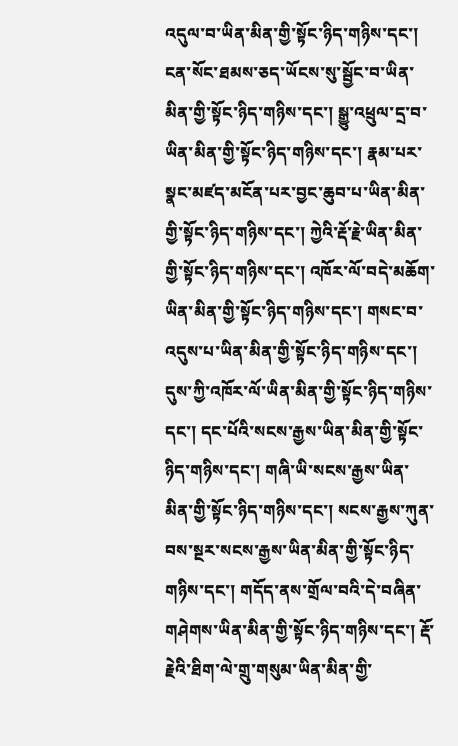འདུལ་བ་ཡིན་མིན་གྱི་སྟོང་ཉིད་གཉིས་དང་། ངན་སོང་ཐམས་ཅད་ཡོངས་སུ་སྦྱོང་བ་ཡིན་མིན་གྱི་སྟོང་ཉིད་གཉིས་དང་། སྒྱུ་འཕྲུལ་དྲ་བ་ཡིན་མིན་གྱི་སྟོང་ཉིད་གཉིས་དང་། རྣམ་པར་སྣང་མཛད་མངོན་པར་བྱང་ཆུབ་པ་ཡིན་མིན་གྱི་སྟོང་ཉིད་གཉིས་དང་། ཀྱེའི་རྡོ་རྗེ་ཡིན་མིན་གྱི་སྟོང་ཉིད་གཉིས་དང་། འཁོར་ལོ་བདེ་མཆོག་ཡིན་མིན་གྱི་སྟོང་ཉིད་གཉིས་དང་། གསང་བ་འདུས་པ་ཡིན་མིན་གྱི་སྟོང་ཉིད་གཉིས་དང་། དུས་ཀྱི་འཁོར་ལོ་ཡིན་མིན་གྱི་སྟོང་ཉིད་གཉིས་དང་། དང་པོའི་སངས་རྒྱས་ཡིན་མིན་གྱི་སྟོང་ཉིད་གཉིས་དང་། གཞི་ཡི་སངས་རྒྱས་ཡིན་མིན་གྱི་སྟོང་ཉིད་གཉིས་དང་། སངས་རྒྱས་ཀུན་བས་སྔར་སངས་རྒྱས་ཡིན་མིན་གྱི་སྟོང་ཉིད་གཉིས་དང་། གདོད་ནས་གྲོལ་བའི་དེ་བཞིན་གཤེགས་ཡིན་མིན་གྱི་སྟོང་ཉིད་གཉིས་དང་། རྡོ་རྗེའི་ཐིག་ལེ་གྲུ་གསུམ་ཡིན་མིན་གྱི་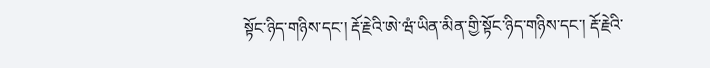སྟོང་ཉིད་གཉིས་དང་། རྡོ་རྗེའི་ཨེ་ཝཾ་ཡིན་མིན་གྱི་སྟོང་ཉིད་གཉིས་དང་། རྡོ་རྗེའི་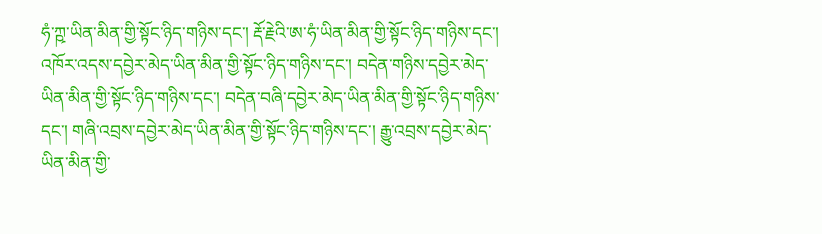ཧཾ་ཀྵ་ཡིན་མིན་གྱི་སྟོང་ཉིད་གཉིས་དང་། རྡོ་རྗེའི་ཨ་ཧཾ་ཡིན་མིན་གྱི་སྟོང་ཉིད་གཉིས་དང་། འཁོར་འདས་དབྱེར་མེད་ཡིན་མིན་གྱི་སྟོང་ཉིད་གཉིས་དང་། བདེན་གཉིས་དབྱེར་མེད་ཡིན་མིན་གྱི་སྟོང་ཉིད་གཉིས་དང་། བདེན་བཞི་དབྱེར་མེད་ཡིན་མིན་གྱི་སྟོང་ཉིད་གཉིས་དང་། གཞི་འབྲས་དབྱེར་མེད་ཡིན་མིན་གྱི་སྟོང་ཉིད་གཉིས་དང་། རྒྱུ་འབྲས་དབྱེར་མེད་ཡིན་མིན་གྱི་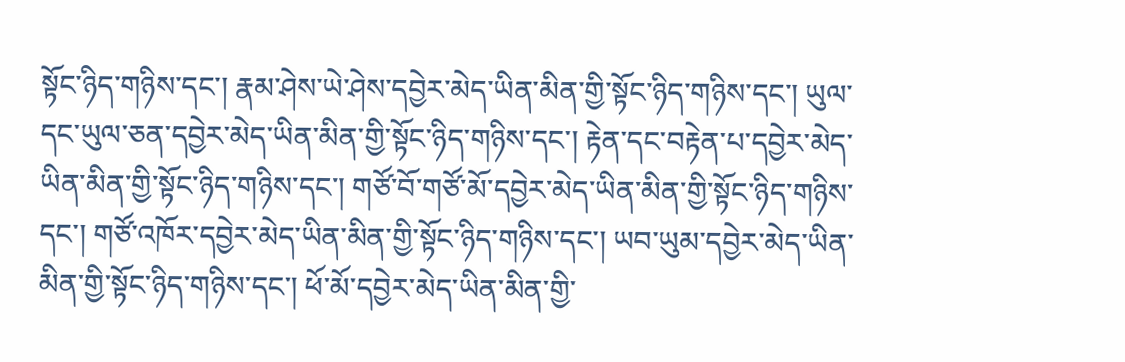སྟོང་ཉིད་གཉིས་དང་། རྣམ་ཤེས་ཡེ་ཤེས་དབྱེར་མེད་ཡིན་མིན་གྱི་སྟོང་ཉིད་གཉིས་དང་། ཡུལ་དང་ཡུལ་ཅན་དབྱེར་མེད་ཡིན་མིན་གྱི་སྟོང་ཉིད་གཉིས་དང་། རྟེན་དང་བརྟེན་པ་དབྱེར་མེད་ཡིན་མིན་གྱི་སྟོང་ཉིད་གཉིས་དང་། གཙོ་བོ་གཙོ་མོ་དབྱེར་མེད་ཡིན་མིན་གྱི་སྟོང་ཉིད་གཉིས་དང་། གཙོ་འཁོར་དབྱེར་མེད་ཡིན་མིན་གྱི་སྟོང་ཉིད་གཉིས་དང་། ཡབ་ཡུམ་དབྱེར་མེད་ཡིན་མིན་གྱི་སྟོང་ཉིད་གཉིས་དང་། ཕོ་མོ་དབྱེར་མེད་ཡིན་མིན་གྱི་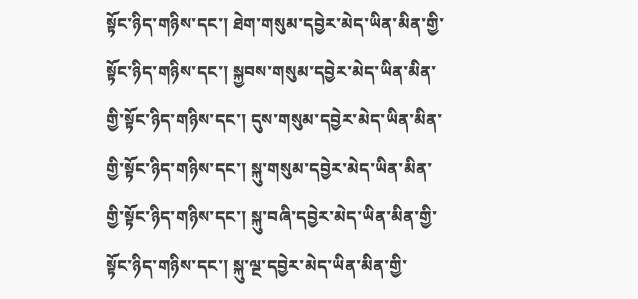སྟོང་ཉིད་གཉིས་དང་། ཐེག་གསུམ་དབྱེར་མེད་ཡིན་མིན་གྱི་སྟོང་ཉིད་གཉིས་དང་། སྐྱབས་གསུམ་དབྱེར་མེད་ཡིན་མིན་གྱི་སྟོང་ཉིད་གཉིས་དང་། དུས་གསུམ་དབྱེར་མེད་ཡིན་མིན་གྱི་སྟོང་ཉིད་གཉིས་དང་། སྐུ་གསུམ་དབྱེར་མེད་ཡིན་མིན་གྱི་སྟོང་ཉིད་གཉིས་དང་། སྐུ་བཞི་དབྱེར་མེད་ཡིན་མིན་གྱི་སྟོང་ཉིད་གཉིས་དང་། སྐུ་ལྔ་དབྱེར་མེད་ཡིན་མིན་གྱི་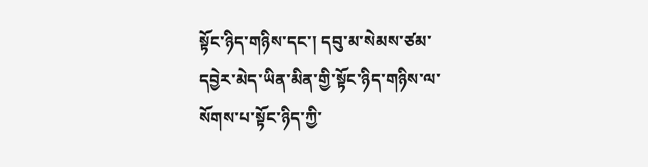སྟོང་ཉིད་གཉིས་དང་། དབུ་མ་སེམས་ཙམ་དབྱེར་མེད་ཡིན་མིན་གྱི་སྟོང་ཉིད་གཉིས་ལ་སོགས་པ་སྟོང་ཉིད་ཀྱི་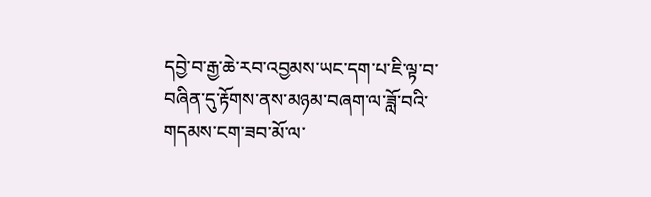དབྱེ་བ་རྒྱ་ཆེ་རབ་འབྱམས་ཡང་དག་པ་ཇི་ལྟ་བ་བཞིན་དུ་རྟོགས་ནས་མཉམ་བཞག་ལ་ཟློ་བའི་གདམས་ངག་ཟབ་མོ་ལ་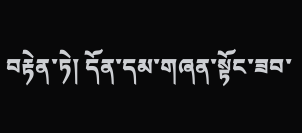བརྟེན་ཏེ། དོན་དམ་གཞན་སྟོང་ཟབ་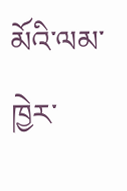མོའི་ལམ་ཁྱེར་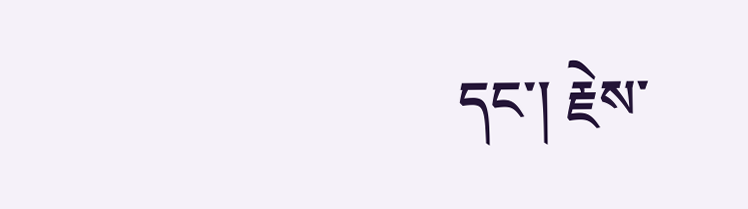དང་། རྗེས་